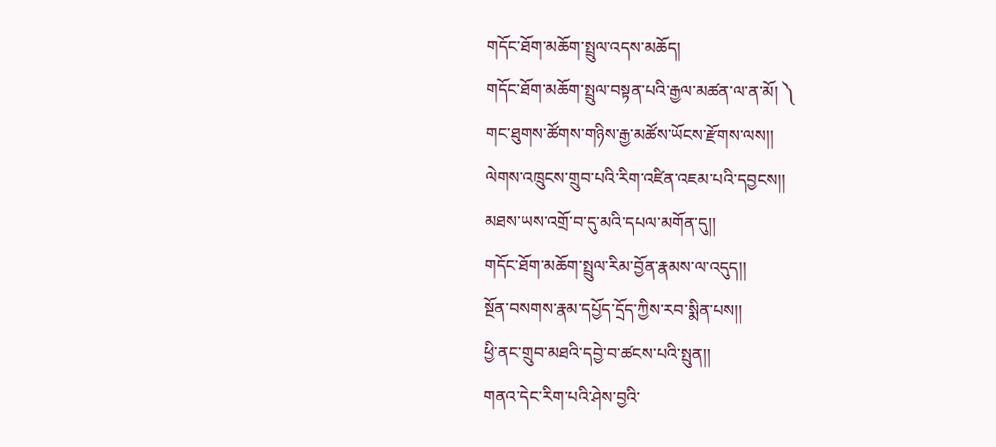གདོང་ཐོག་མཆོག་སྤྲུལ་འདས་མཆོད།
གདོང་ཐོག་མཆོག་སྤྲུལ་བསྟན་པའི་རྒྱལ་མཚན་ལ་ན་མོ། ༽
གང་ཐུགས་ཚོགས་གཉིས་རྒྱ་མཚོས་ཡོངས་རྫོགས་ལས།།
ལེགས་འཁྲུངས་གྲུབ་པའི་རིག་འཛིན་འཇམ་པའི་དབྱངས།།
མཐས་ཡས་འགྲོ་བ་དུ་མའི་དཔལ་མགོན་དུ།།
གདོང་ཐོག་མཆོག་སྤྲུལ་རིམ་བྱོན་རྣམས་ལ་འདུད།།
སྔོན་བསགས་རྣམ་དཔྱོད་དྲོད་ཀྱིས་རབ་སྨིན་པས།།
ཕྱི་ནང་གྲུབ་མཐའི་དབྱེ་བ་ཚངས་པའི་སྤུན།།
གནའ་དེང་རིག་པའི་ཤེས་བྱའི་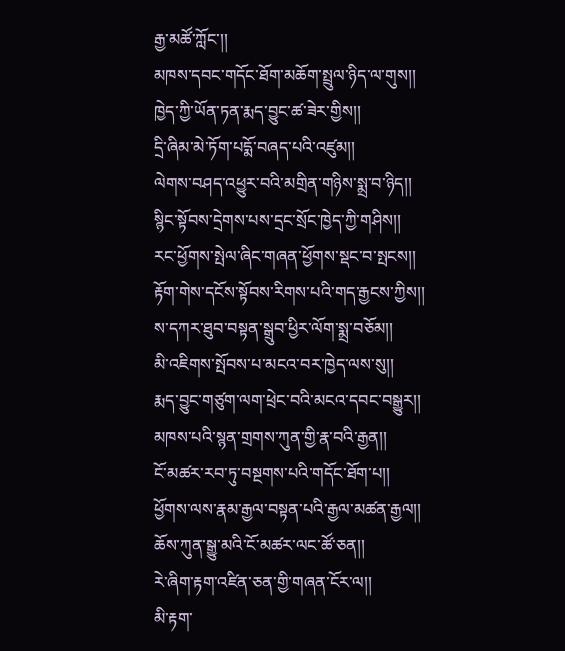རྒྱ་མཚོ་ཀློང་།།
མཁས་དབང་གདོང་ཐོག་མཆོག་སྤྲུལ་ཉིད་ལ་གུས།།
ཁྱེད་ཀྱི་ཡོན་ཏན་རྨད་བྱུང་ཚ་ཟེར་གྱིས།།
དྲི་ཞིམ་མེ་ཏོག་པདྨོ་བཞད་པའི་འཛུམ།།
ལེགས་བཤད་འཕྱུར་བའི་མགྲིན་གཉིས་སྨྲ་བ་ཉིད།།
སྙིང་སྟོབས་དྲེགས་པས་དྲང་སྲོང་ཁྱེད་ཀྱི་གཤིས།།
རང་ཕྱོགས་སྤེལ་ཞིང་གཞན་ཕྱོགས་སྡང་བ་སྤངས།།
རྟོག་གེས་དངོས་སྟོབས་རིགས་པའི་གད་རྒྱངས་ཀྱིས།།
ས་དཀར་ཐུབ་བསྟན་སྒྲུབ་ཕྱིར་ལོག་སྨྲ་བཅོམ།།
མི་འཇིགས་སྤོབས་པ་མངའ་བར་ཁྱེད་ལས་སུ།།
རྨད་བྱུང་གཙུག་ལག་ཕྲེང་བའི་མངའ་དབང་བསྒྱུར།།
མཁས་པའི་སྙན་གྲགས་ཀུན་གྱི་རྣ་བའི་རྒྱན།།
ངོ་མཚར་རབ་ཏུ་བསྔགས་པའི་གདོང་ཐོག་པ།།
ཕྱོགས་ལས་རྣམ་རྒྱལ་བསྟན་པའི་རྒྱལ་མཚན་རྒྱལ།།
ཆོས་ཀུན་སྒྱུ་མའི་ངོ་མཚར་ལང་ཚོ་ཅན།།
རེ་ཞིག་རྟག་འཛིན་ཅན་གྱི་གཞན་ངོར་ལ།།
མི་རྟག་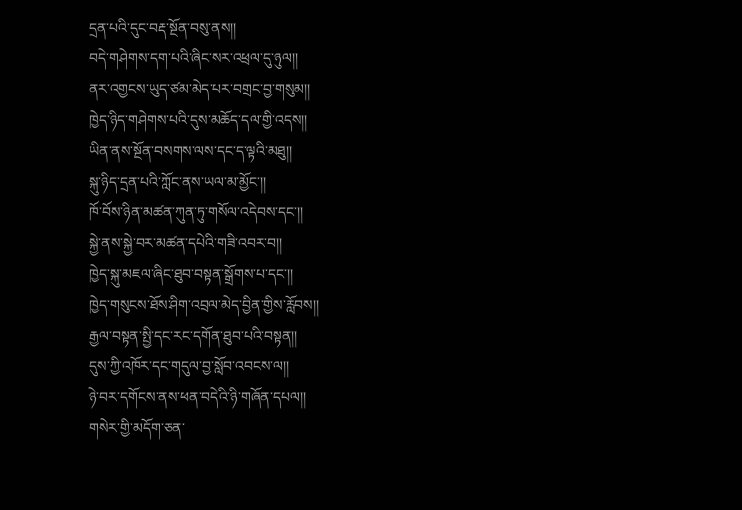དྲན་པའི་དུང་བརྡ་སྔོན་བསུ་ནས།།
བདེ་གཤེགས་དག་པའི་ཞིང་སར་འཕྲལ་དུ་ཉུལ།།
ནར་འགྱངས་ཡུད་ཙམ་མེད་པར་བགྲང་བྱ་གསུམ།།
ཁྱེད་ཉིད་གཤེགས་པའི་དུས་མཆོད་དལ་གྱི་འདས།།
ཡིན་ནས་སྔོན་བསགས་ལས་དང་ད་ལྟའི་མཐུ།།
སྐུ་ཉིད་དྲན་པའི་ཀློང་ནས་ཡལ་མ་མྱོང་།།
ཁོ་བོས་ཉིན་མཚན་ཀུན་ཏུ་གསོལ་འདེབས་དང་།།
སྐྱེ་ནས་སྐྱེ་བར་མཚན་དཔེའི་གཟི་འབར་བ།།
ཁྱེད་སྐུ་མཇལ་ཞིང་ཐུབ་བསྟན་སྒྲོགས་པ་དང་།།
ཁྱེད་གསུངས་ཐོས་ཤིག་འབྲལ་མེད་བྱིན་གྱིས་རློབས།།
རྒྱལ་བསྟན་སྤྱི་དང་རང་དགོན་ཐུབ་པའི་བསྟན།།
དུས་ཀྱི་འཁོར་དང་གདུལ་བྱ་སློབ་འབངས་ལ།།
ཉེ་བར་དགོངས་ནས་ཕན་བདེའི་ཉི་གཞོན་དཔལ།།
གསེར་གྱི་མདོག་ཅན་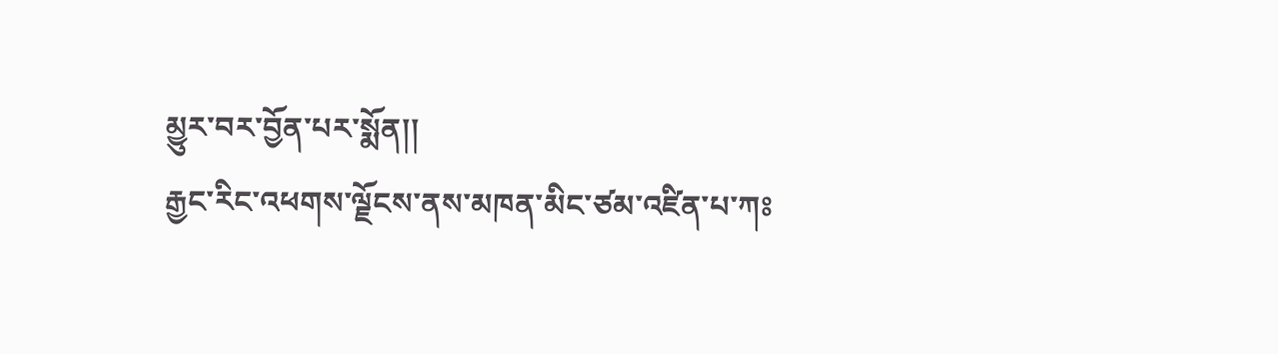མྱུར་བར་བྱོན་པར་སྨོན།།
རྒྱང་རིང་འཕགས་ལྗོངས་ནས་མཁན་མིང་ཙམ་འཛིན་པ་ཀཿ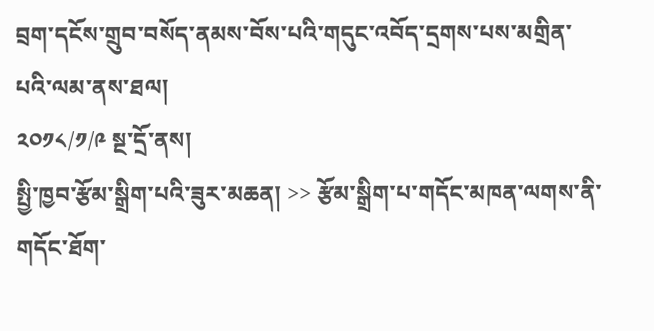བྲག་དངོས་གྲུབ་བསོད་ནམས་བོས་པའི་གདུང་འབོད་དྲགས་པས་མགྲིན་པའི་ལམ་ནས་ཐལ།
༢༠༡༨/༡/༩ སྔ་དྲོ་ནས།
སྤྱི་ཁྱབ་རྩོམ་སྒྲིག་པའི་ཟུར་མཆན། >> རྩོམ་སྒྲིག་པ་གདོང་མཁན་ལགས་ནི་གདོང་ཐོག་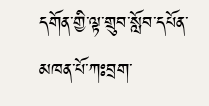དགོན་གྱི་ལྟ་གྲུབ་སློབ་དཔོན་མཁན་པོ་ཀཿབྲག་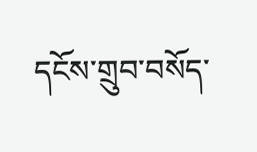དངོས་གྲུབ་བསོད་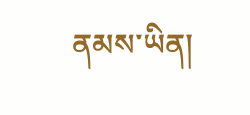ནམས་ཡིན།